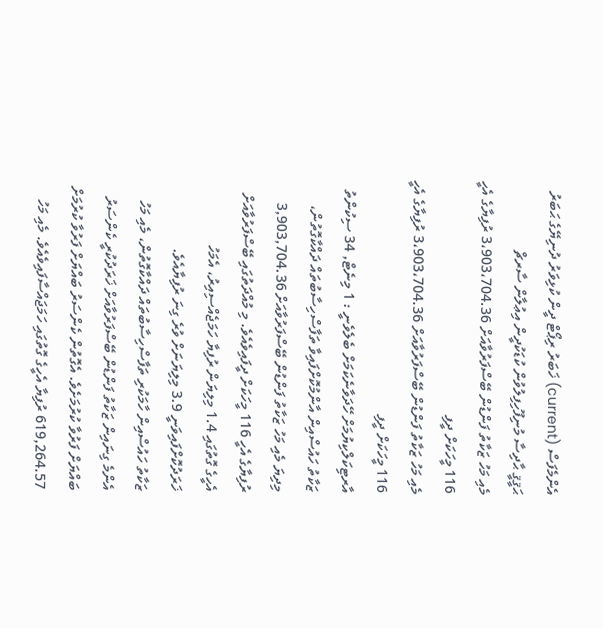އެންމެފަސް (current) ޚަބަރު ރިޕޯޓް ދީން ކުޅިވަރު ދުނިޔޭގެ ޙަބަރު ޙަޤީޤީ ޙާދިސާ މުނިފޫހިފިލުވުން ކުޑަކުދީން އިޢުލާން ސާރޗް
މެއި މަހު ޒަކާތު ފަންޑުން ބޭސްފަރުވާއަށް 3،903،704.36 ރުފިޔާގެ އެހީ 116 މީހަކަށް ދީފި
މެއި މަހު ޒަކާތު ފަންޑުން ބޭސްފަރުވާއަށް 3،903،704.36 ރުފިޔާގެ އެހީ 116 މީހަކަށް ދީފި
އާރޓިކަލްކިޔުމަށް ހޭދަވާނެކަމަށް ބެލެވެނީ : 1 މިނެޓް, 34 ސިކުންތު
ޒަކާތު ހައުސްއިން އާންމުކޮށްފައިވާ ތަފާސްހިސާބުތައް ދައްކާގޮތުން، މިދިޔަ މެއި މަހު ޒަކާތު ފަންޑުން ބޭސްފަރުވާއަށް 3,903,704.36 ރުފިޔާގެ އެހީ 116 މީހަކަށް ދީފައިވެއެވެ. މި މުއްދަތުގައި ބޭސްފަރުވާއަށް އެހީގެ ގޮތުގައި 1.4 މިލިޔަން ރުފިޔާ ހަމަޖެއްސިއިރު، އެމަހު ޚަރަދުކޮށްފައިވަނީ 3.9 މިލިޔަނަށް ވުރެ ގިނަ ރުފިޔާއެވެ.
ޒަކާތު ހައުސްއިން ހާމަކުރި ތަފާސްހިސާބުތައް ދައްކާގޮތުން، މެއި މަހު އެންމެ ގިނައިން ޒަކާތު ފަންޑުން ބޭސްފަރުވާއަށް ޚަރަދުކުރީ ކެންސަރު ބައްޔަށް ފަރުވާ ކުރުމަށެވެ. އެގޮތުން ކެންސަރު ބައްޔަށް ފަރުވާ ކުރުމަށް 619,264.57 ރުފިޔާ އެހީގެ ގޮތުގައި ހަމަޖައްސާފައިވެއެވެ. މެއި މަހު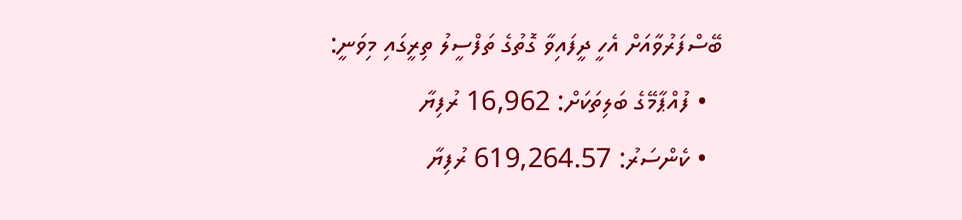ބޭސްފަރުވާއަށް އެހީ ދީފައިވާ ގޮތުގެ ތަފްސީލު ތިރީގައި މިވަނީ:
  • ފުއްޕާމޭގެ ބަލިތަކަށް: 16,962 ރުފިޔާ
  • ކެންސަރު: 619,264.57 ރުފިޔާ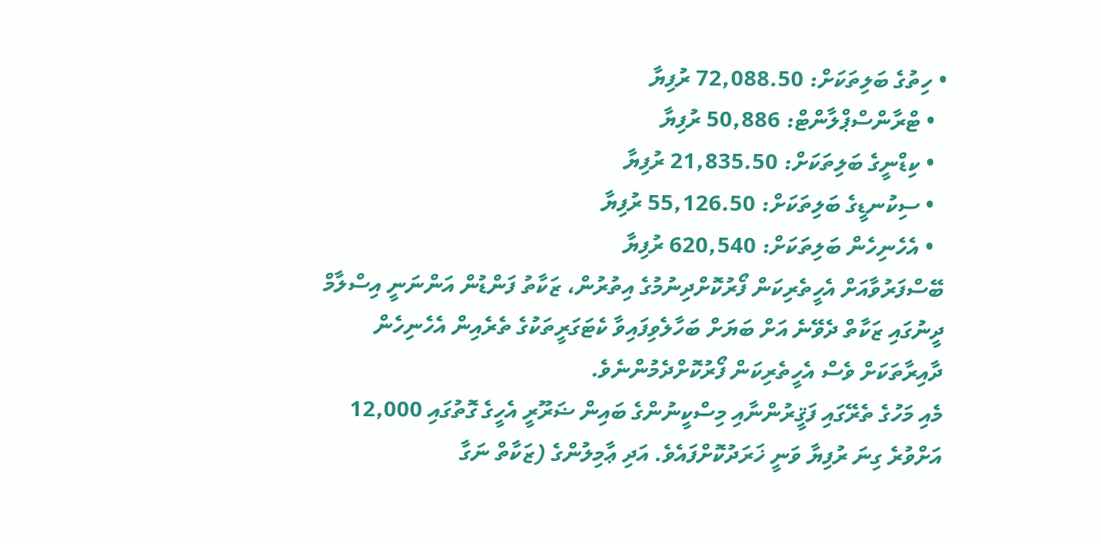• ހިތުގެ ބަލިތަކަށް: 72,088.50 ރުފިޔާ
  • ޓްރާންސްޕްލާންޓް: 50,886 ރުފިޔާ
  • ކިޑްނީގެ ބަލިތަކަށް: 21,835.50 ރުފިޔާ
  • ސިކުނޑީގެ ބަލިތަކަށް: 55,126.50 ރުފިޔާ
  • އެހެނިހެން ބަލިތަކަށް: 620,540 ރުފިޔާ
ބޭސްފަރުވާއަށް އެހީތެރިކަން ފޯރުކޮށްދިނުމުގެ އިތުރުން، ޒަކާތު ފަންޑުން އަންނަނީ އިސްލާމް ދީނުގައި ޒަކާތް ދެވޭނެ އަށް ބަޔަށް ބަހާލެވިފައިވާ ކެޓަގަރީތަކުގެ ތެރެއިން އެހެނިހެން ދާއިރާތަކަށް ވެސް އެހީތެރިކަން ފޯރުކޮށްދެމުންނެވެ.
މެއި މަހުގެ ތެރޭގައި ފަޤީރުންނާއި މިސްކީނުންގެ ބައިން ޟަރޫރީ އެހީގެ ގޮތުގައި 12,000 އަށްވުރެ ގިނަ ރުފިޔާ ވަނީ ޚަރަދުކޮށްފައެވެ. އަދި ޢާމިލުންގެ (ޒަކާތް ނަގާ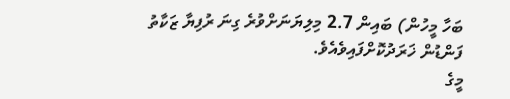ބަހާ މީހުން) ބައިން 2.7 މިލިޔަނަށްވުރެ ގިނަ ރުފިޔާ ޒަކާތު ފަންޑުން ޚަރަދުކޮށްފައިވެއެވެ.
މީގެ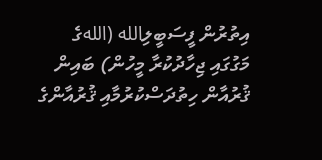އިތުރުން ފީސަބީލިالله (اللهގެ މަގުގައި ޖިހާދުކުރާ މީހުން) ބައިން ޤުރުއާން ހިތުދަސްކުރުމާއި ޤުރުއާންގެ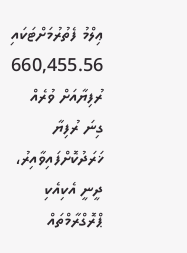ޢިލްމު ފެތުރުމަށްޓަކައި 660,455.56 ރުފިޔާއަށް ވުރެއް ގިނަ ރުފިޔާ ޚަރަދުކޮށްފައިވާއިރު، ދީނީ އެކިއެކި ޕްރޮގްރާމްތައް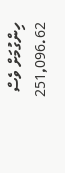ހިންގުމަށް ވެސް 251,096.62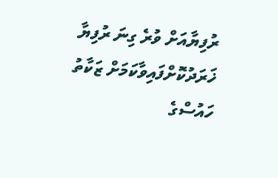ރުފިޔާއަށް ވުރެ ގިނަ ރުފިޔާ ޚަރަދުކޮށްފައިވާކަމަށް ޒަކާތު ހައުސްގެ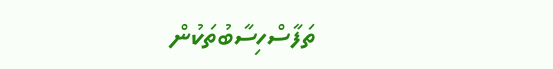ތަފާސްހިސާބުތަކުން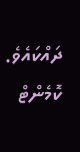ދައްކައެވެ.
ކޮމެންޓް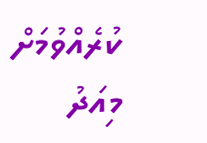ކުރެއްވުމަށް
މިއަދު